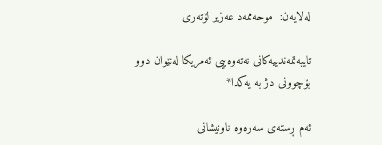له‌لایه‌ن:  موحه‌ممه‌د عه‌زیر لۆته‌ری

تايبه‌تمه‌ندییه‌كانی نه‌ته‌وه‌ییی ئه‌مریكا له‌نێوان دوو بۆچوونی دژ به‌ یه‌كدا*

ئه‌م ڕسته‌ى سه‌ره‌وه‌ ناونیشانى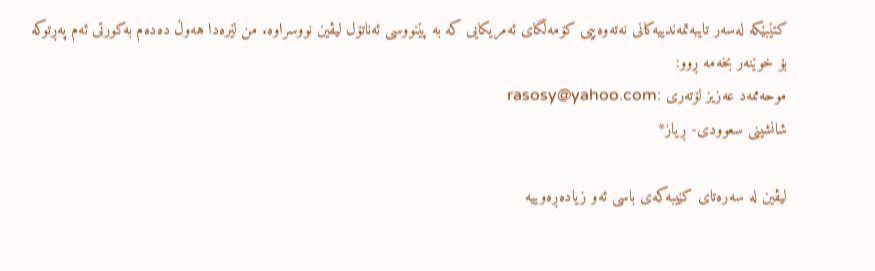كتێبێكه‌ له‌سه‌ر تایبه‌تمه‌ندییه‌كانى نه‌ته‌وه‌ییی كۆمه‌ڵگاى ئه‌مریكایى كه‌ به‌ پێنووسى ئه‌ناتۆل لیڤین نووسراوه. من لێره‌دا هه‌وڵ ده‌ده‌م به‌كورتى ئه‌م په‌ڕتوكه‌ بۆ خوێنه‌ر بخه‌مه ‌ڕوو:
موحه‌ممه‌د عه‌زیز لۆته‌رى :rasosy@yahoo.com
شانشینى سعوودی- ڕیاز*

لیڤین له‌ سه‌ره‌تاى كێیبه‌كه‌ى باسى ئه‌و زیاده‌ڕه‌وییه‌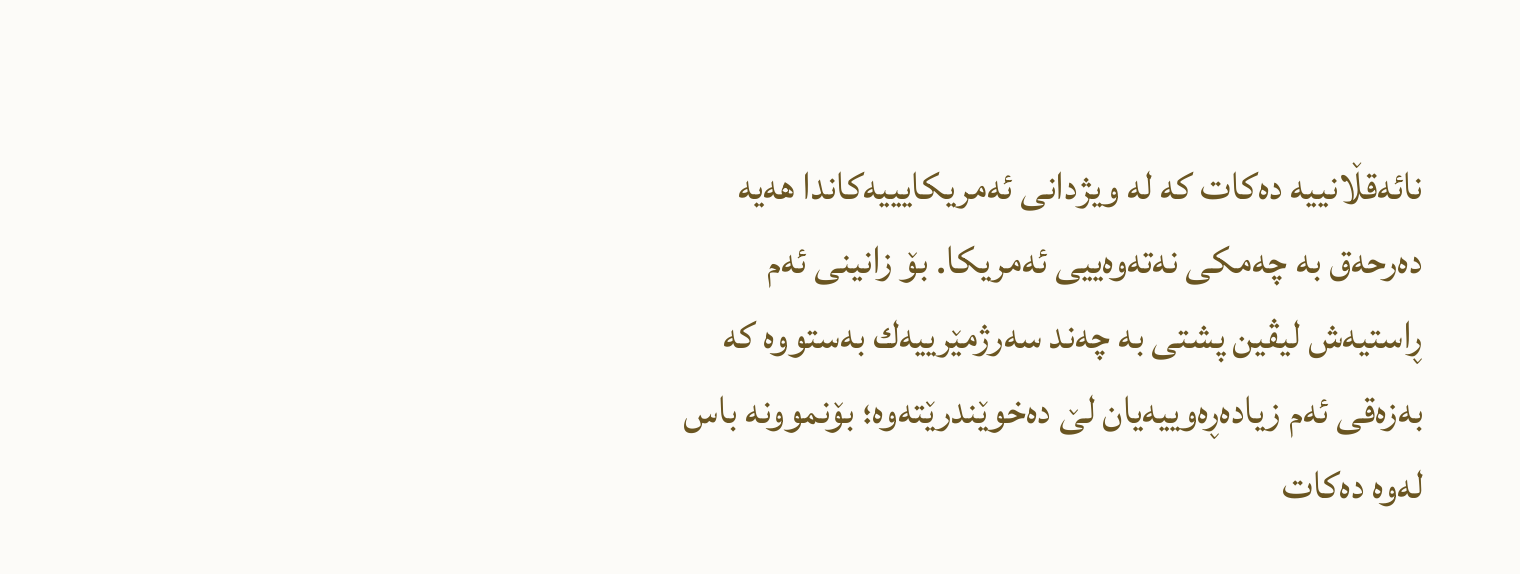نائه‌قڵانییه‌ ده‌كات كه‌ له‌ ویژدانى ئه‌مریكایییه‌كاندا هه‌یه‌ ده‌رحه‌ق به‌ چه‌مكى نه‌ته‌وه‌ییى ئه‌مریكا. بۆ زانینى ئه‌م ڕاستیه‌ش لیڤین پشتى به‌ چه‌ند سه‌رژمێرییه‌ك به‌ستووه‌ كه‌ به‌زه‌قى ئه‌م زیاده‌ڕه‌وییه‌یان لێ ده‌خوێندرێته‌وه؛ بۆنموونه‌ باس له‌وه‌ ده‌كات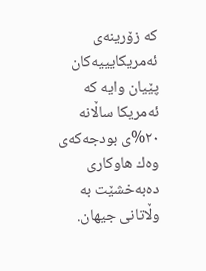كه‌ زۆرینه‌ى ئه‌مریكایییه‌كان پێیان وایه‌ كه‌ ئه‌مریكا ساڵانه‌ ٢٠%ى بودجه‌كه‌ى وه‌ك هاوكارى ده‌به‌خشێت به‌ وڵاتانى جیهان.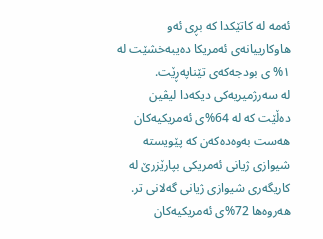ئه‌مه‌ له‌ كاتێكدا كه‌ بڕى ئه‌و هاوكارییانه‌ى ئه‌مریكا ده‌یبه‌خشێت له‌ ١% ى بودجه‌كه‌ى تێناپه‌ڕێت.
له‌ سه‌رژمیریه‌كى دیكه‌دا لیڤین ده‌ڵێت كه‌ له‌ 64%ى ئه‌مریكیه‌كان هه‌ست به‌وه‌ده‌كه‌ن كه‌ پێویسته‌ شیوازى ژیانى ئه‌مریكى بپارێزرێ له‌ كاریگه‌رى شیوازى ژیانى گه‌لانى تر.
هه‌روه‌ها 72%ى ئه‌مریكیه‌كان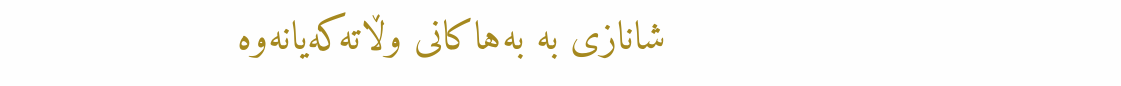شانازى به‌ به‌هاكانى وڵاته‌كه‌یانه‌وه‌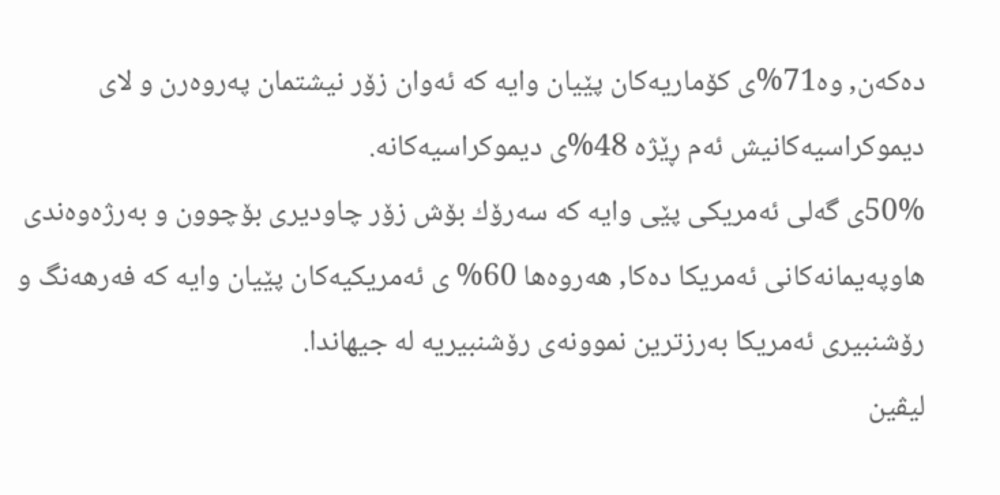ده‌كه‌ن, وه‌71%ى كۆماریه‌كان پێیان وایه‌ كه‌ ئه‌وان زۆر نیشتمان په‌روه‌رن و لاى دیموكراسیه‌كانیش ئه‌م ڕێژه‌ 48%ى دیموكراسیه‌كانه‌.
50%ى گه‌لى ئه‌مریكى پێی وایه‌ كه‌ سه‌رۆك بۆش زۆر چاودیرى بۆچوون و به‌رژه‌وه‌ندی هاوپه‌یمانه‌كانى ئه‌مریكا ده‌كا, هه‌روه‌ها 60% ى ئه‌مریكیه‌كان پێیان وایه‌ كه‌ فه‌رهه‌نگ و رۆشنبیرى ئه‌مریكا به‌رزترین نموونه‌ى رۆشنبیریه‌ له‌ جیهاندا.
لیڤین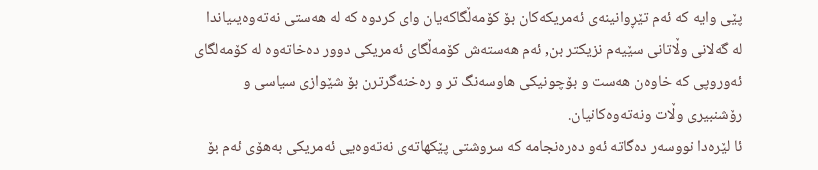پێی وایه‌ كه‌ ئه‌م تێڕوانینه‌ى ئه‌مریكه‌كان بۆ كۆمه‌ڵگاكه‌یان واى كردوه‌ كه‌ له‌ هه‌ستى نه‌ته‌وه‌یىیاندا له‌ گه‌لانى وڵاتانى سێیه‌م نزیكتر بن, ئه‌م هه‌سته‌ش كۆمه‌ڵگاى ئه‌مریكى دوور ده‌خاته‌وه‌ له‌ كۆمه‌لگاى ئه‌وروپى كه‌ خاوه‌ن هه‌ست و بۆچونیكى هاوسه‌نگ تر و ره‌خنه‌گرترن بۆ شێوازى سیاسى و رۆشنبیرى وڵات ونه‌ته‌وه‌كانیان.
ئا لێره‌دا نووسه‌ر ده‌گاته‌ ئه‌و ده‌ره‌نجامه‌ كه‌ سروشتى پێكهاته‌ى نه‌ته‌وه‌یى ئه‌مریكى به‌هۆى ئه‌م بۆ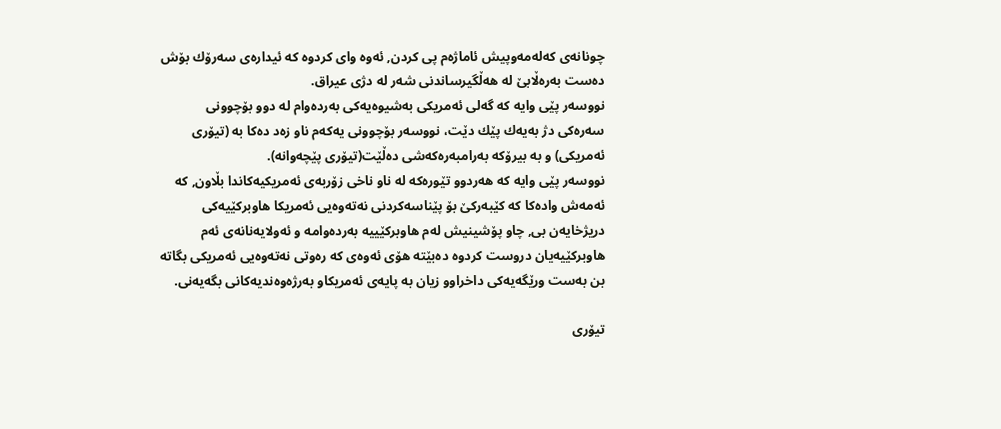چونانه‌ى كه‌له‌مه‌وپیش ئاماژه‌م پى كردن, ئه‌وه‌ واى كردوه‌ كه‌ ئیداره‌ى سه‌رۆك بۆش ده‌ست به‌ره‌ڵابێ له‌ هه‌ڵگیرساندنى شه‌ر له‌ دژى عیراق.
نووسه‌ر پێی وایه‌ كه‌ گه‌لى ئه‌مریكى به‌شیوه‌یه‌كى به‌رده‌وام له‌ دوو بۆچوونى سه‌ره‌كى دژ به‌یه‌ك پێك دێت، نووسه‌ر بۆچوونى یه‌كه‌م ناو زه‌د ده‌كا به‌ (تیۆرى ئه‌مریكى) و به‌ بیرۆكه‌ به‌رامبه‌ره‌كه‌شى ده‌ڵێت(تیۆرى پێچه‌وانه‌).
نووسه‌ر پێی وایه‌ كه‌ هه‌ردوو تێوره‌كه‌ له‌ ناو ناخى زۆربه‌ى ئه‌مریكیه‌كاندا بڵاون, كه‌ ئه‌مه‌ش واده‌كا كه‌ كێبه‌ركێ بۆ پێناسه‌كردنى نه‌ته‌وه‌یى ئه‌مریكا هاوبركێیه‌‌كى دریژخایه‌ن بى, چاو پۆشینیش له‌م هاوبركێییه‌ به‌رده‌وامه‌ و ئه‌ولایه‌نانه‌ى ئه‌م هاوبركێیه‌یان دروست كردوه‌ ده‌بێته‌ هۆى ئه‌وه‌ى كه‌ ره‌وتى نه‌ته‌وه‌یى ئه‌مریكى بگاته‌ بن به‌ست ورێگه‌یه‌كى داخراوو زیان به‌ پایه‌ى ئه‌مریكاو به‌رژه‌وه‌ندیه‌كانى بگه‌یه‌نى.

تیۆرى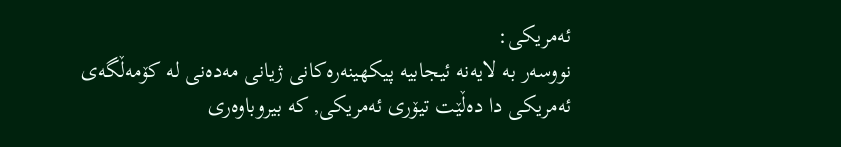ئه‌مریكى:
نووسه‌ر به‌ لایه‌نه‌ ئیجابیه‌ پیكهینه‌ره‌كانى ژیانى مه‌ده‌نى له‌ كۆمه‌ڵگه‌ى ئه‌مریكى دا ده‌ڵێت تیۆرى ئه‌مریكى, كه‌ بیروباوه‌رى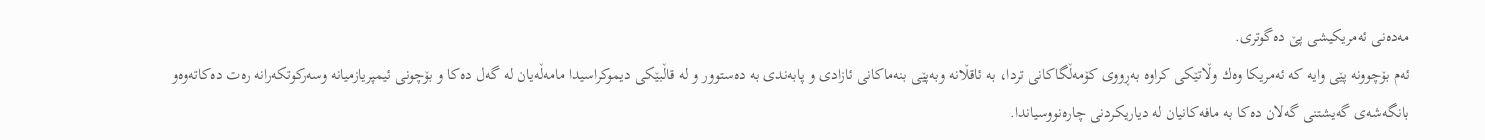مه‌ده‌نى ئه‌مریكیشى پێ ده‌گوترى.
ئه‌م بۆچوونه‌ پێی وایه‌ كه‌ ئه‌مریكا وه‌ك وڵاتێكى كراوه‌ به‌ڕووى كۆمه‌ڵگاكانى تردا، به‌ ئاقڵانه‌ وبه‌پێی بنه‌ماكانى ئازادى و پابه‌ندى به‌ ده‌ستوور و له‌ قاڵبێكى دیموكراسیدا مامه‌ڵه‌یان له‌ گه‌ل ده‌كا و بۆچونى ئیمپریازمیانه‌ وسه‌ركوتكه‌رانه‌ ره‌ت ده‌كاته‌وه‌و بانگه‌شه‌ى گه‌یشتنى گه‌لان ده‌كا به‌ مافه‌كانیان له‌ دیاریكردنى چاره‌نووسیاندا.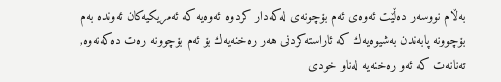به‌ڵام نووسه‌ر ده‌ڵێت ئه‌وه‌ى ئه‌م بۆچونه‌ى له‌كه‌دار كردوه‌ ئه‌وه‌یه‌ كه‌ ئه‌مریكیه‌كان ئه‌ونده‌ به‌م بۆچوونه‌ پابه‌ندن به‌شیوه‌یه‌ك كه‌ ئاراسته‌كردنى هه‌ر ره‌خنه‌یه‌ك بۆ ئه‌م بۆچوونه‌ ره‌ت ده‌كه‌نه‌وه‌, ته‌نانه‌ت كه‌ ئه‌و ره‌خنه‌یه‌ له‌ناو خودى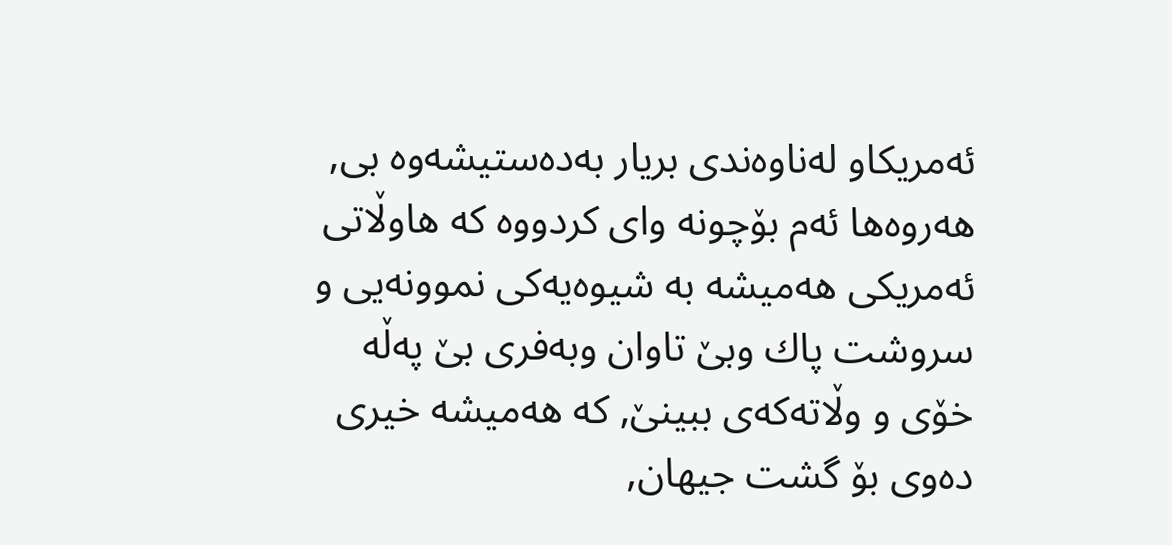ئه‌مریكاو له‌ناوه‌ندى بریار به‌ده‌ستیشه‌وه‌ بى, هه‌روه‌ها ئه‌م بۆچونه‌ واى كردووه‌ كه‌ هاوڵاتى ئه‌مریكى هه‌میشه‌ به‌ شیوه‌یه‌كى نموونه‌یى و سروشت پاك وبێ تاوان وبه‌فرى بێ په‌ڵه‌‌ خۆى و وڵاته‌كه‌ى ببینێ, كه‌ هه‌میشه‌ خیرى ده‌وى بۆ گشت جیهان,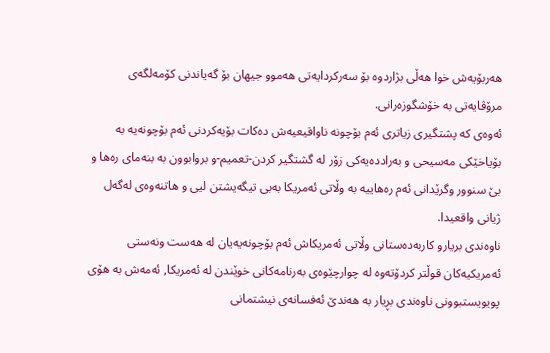هه‌ربۆیه‌ش خوا هه‌ڵى بژاردوه‌ بۆ سه‌ركردایه‌تى هه‌موو جیهان بۆ گه‌یاندنى كۆمه‌لگه‌ى مرۆڤایه‌تى به‌ خۆشگوزه‌رانى.
ئه‌وه‌ى كه‌ پشتگیرى زیاترى ئه‌م بۆچونه‌ ناواقیعیه‌ش ده‌كات بۆیه‌كردنى ئه‌م بۆچونه‌یه‌ به‌ بۆیاخێكی مه‌سیحى و به‌رادده‌یه‌كى زۆر له‌ گشتگیر كردن-تعمیم-و بروابوون به‌ بنه‌ماى ره‌ها و بێ سنوور وگرێدانى ئه‌م ره‌هاییه‌ به‌ وڵاتى ئه‌مریكا به‌بى تیگه‌یشتن لیى و هاتنه‌وه‌ى له‌گه‌ل ژیانى واقعیدا.
ناوه‌ندى بریارو كاربه‌ده‌ستانى وڵاتى ئه‌مریكاش ئه‌م بۆچونه‌یه‌یان له‌ هه‌ست ونه‌ستى ئه‌مریكیه‌كان قوڵتر كردۆته‌وه‌ له‌ چوارچێوه‌ى به‌رنامه‌كانى خوێندن له‌ ئه‌مریكا, ئه‌مه‌ش به‌ هۆى پویویستبوونى ناوه‌ندى بڕیار به‌ هه‌ندێ ئه‌فسانه‌ى نیشتمانى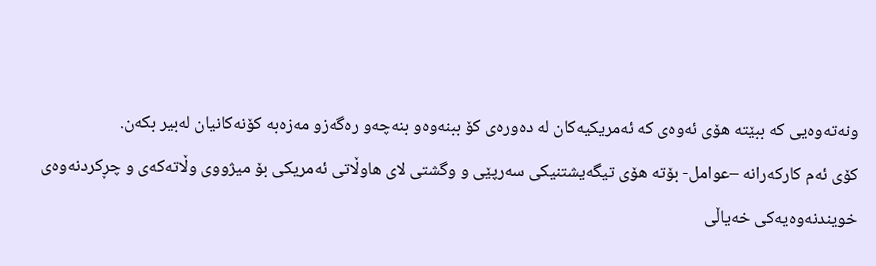ونه‌ته‌وه‌یى كه‌ ببێته‌ هۆى ئه‌وه‌ى كه‌ ئه‌مریكیه‌كان له‌ ده‌وره‌ى كۆ ببنه‌وه‌و بنه‌چه‌و ره‌گه‌زو مه‌زه‌به‌ كۆنه‌كانیان له‌بیر بكه‌ن.
كۆى ئه‌م كاركه‌رانه‌ –عوامل- بۆته‌ هۆى تیگه‌یشتنیكى سه‌رپێی و وگشتى لاى هاوڵاتى ئه‌مریكى بۆ میژووى وڵاته‌كه‌ى و چڕكردنه‌وه‌ى خویندنه‌وه‌یه‌كى خه‌یاڵى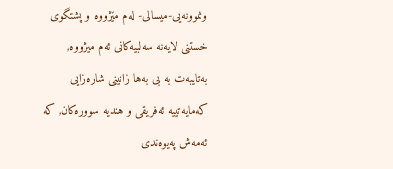ونموونه‌یى-میسالى- له‌م مێژووه‌ و پشتگوى خستنى لایه‌نه‌ سه‌لبیه‌كانى ئه‌م میژووه‌, به‌تایبه‌ت به‌ بى به‌ها زانینى شاره‌زایى كه‌مایه‌تییه‌ ئه‌فریقى و هندیه‌ سووره‌كان, كه‌ ئه‌مه‌ش په‌یوه‌ندى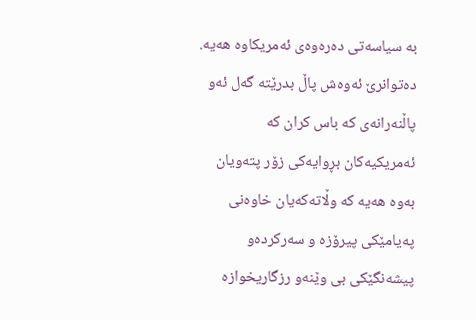به‌ سیاسه‌تى ده‌ره‌وه‌ى ئه‌مریكاوه‌ هه‌یه‌.
ده‌توانرێ ئه‌وه‌ش پاڵ بدرێته‌ گه‌ل ئه‌و پاڵنه‌رانه‌ى كه‌ باس كران كه‌ ئه‌مریكیه‌كان بڕوایه‌كى زۆر پته‌ویان به‌وه‌ هه‌یه‌ كه‌ وڵاته‌كه‌یان خاوه‌نى په‌یامێكى پیرۆزه‌ و سه‌ركرده‌و پیشه‌نگێكى بى وێنه‌و رزگاریخوازه‌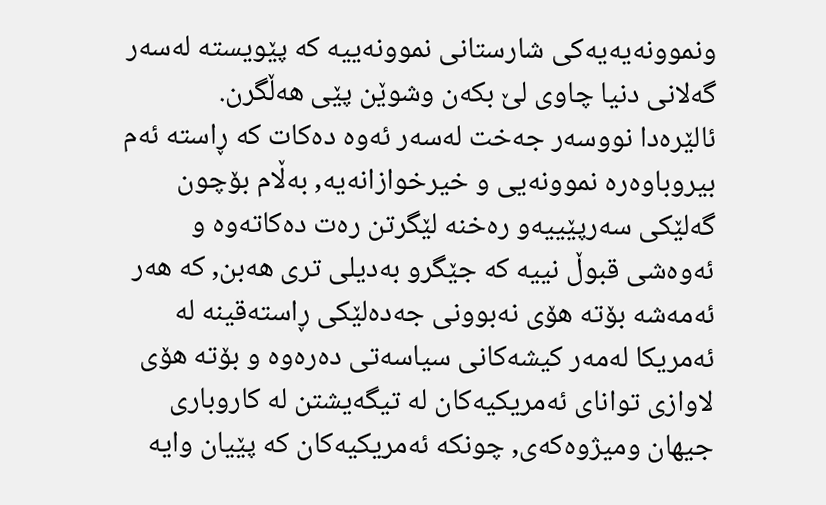ونموونه‌یه‌یه‌كى شارستانى نموونه‌ییه‌‌ كه‌ پێویسته‌ له‌سه‌ر گه‌لانى دنیا چاوى لێ بكه‌ن وشوێن پێی هه‌ڵگرن.
ئالێره‌دا نووسه‌ر جه‌خت له‌سه‌ر ئه‌وه‌ ده‌كات كه‌ ڕاسته‌ ئه‌م بیروباوه‌ره‌ نموونه‌یى و خیرخوازانه‌یه‌, به‌ڵام بۆچون گه‌لێكى سه‌رپێییه‌و ره‌خنه‌ لێگرتن ره‌ت ده‌كاته‌وه‌ و ئه‌وه‌شى قبوڵ نییه‌ كه‌ جێگرو به‌دیلى ترى هه‌بن, كه‌ هه‌ر ئه‌مه‌شه‌ بۆته‌ هۆى نه‌بوونى جه‌ده‌لێكى ڕاسته‌قینه‌ له‌ ئه‌مریكا له‌مه‌ر كیشه‌كانى سیاسه‌تى ده‌ره‌وه‌ و بۆته‌ هۆى لاوازى تواناى ئه‌مریكیه‌كان له‌ تیگه‌یشتن له‌ كاروبارى جیهان ومیژوه‌كه‌ى, چونكه‌ ئه‌مریكیه‌كان كه‌ پێیان وایه‌‌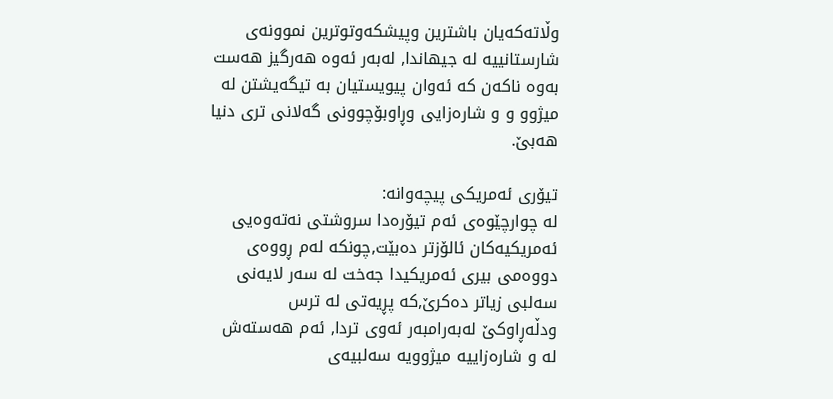وڵاته‌كه‌یان باشترین وپیشكه‌وتوترین نموونه‌ى شارستانییه‌ له‌ جیهاندا, له‌به‌ر ئه‌وه‌ هه‌رگیز هه‌ست به‌وه‌ ناكه‌ن كه‌ ئه‌وان پیویستیان به‌ تیگه‌یشتن له‌ میژوو و و شاره‌زایى وڕاوبۆچوونى گه‌لانى ترى دنیا هه‌بێ.

تیۆرى ئه‌مریكى پیچه‌وانه‌:
له‌ چوارچێوه‌ى ئه‌م تیۆره‌دا سروشتى نه‌ته‌وه‌یى ئه‌مریكیه‌كان ئالۆزتر ده‌بێت,چونكه‌ له‌م ڕووه‌ى دووه‌مى بیرى ئه‌مریكیدا جه‌خت له‌ سه‌ر لایه‌نى سه‌لبى زیاتر ده‌كرێ,كه‌ پڕیه‌تى له‌ ترس ودڵه‌‌ڕاوكێ له‌به‌رامبه‌ر ئه‌وى تردا, ئه‌م هه‌سته‌ش له‌ و شاره‌زاییه‌‌ میژوویه‌ سه‌لبیه‌ى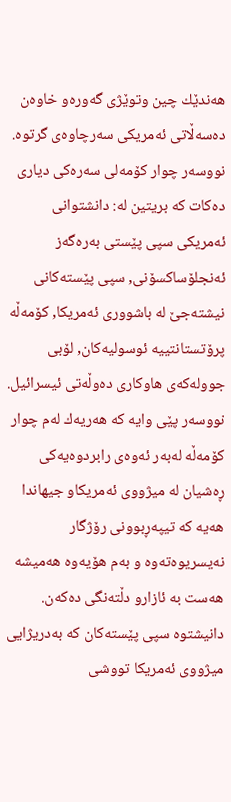هه‌ندێك چین وتوێژى گه‌وره‌و خاوه‌ن ده‌سه‌ڵاتی ئه‌مریكى سه‌رچاوه‌ى گرتوه‌.
نووسه‌ر چوار كۆمه‌لى سه‌ره‌كى دیارى ده‌كات كه‌ بریتین له‌: دانشتوانى ئه‌مریكى سپى پێستى به‌ره‌گه‌ز ئه‌نجلۆساكسۆنى, سپى پێسته‌كانى نیشته‌جێ له‌ باشوورى ئه‌مریكا, كۆمه‌ڵه‌‌ پرۆتستانتییه‌ ئوسولیه‌كان, لۆبى جووله‌كه‌ى هاوكارى ده‌وڵه‌تى ئیسرائیل.
نووسه‌ر پێى وایه‌ كه‌ هه‌ریه‌ك له‌م چوار كۆمه‌ڵه‌ له‌به‌ر ئه‌وه‌ى رابردوه‌یه‌كى ڕه‌شیان له‌ میژووى ئه‌مریكاو جیهاندا هه‌یه‌ كه‌ تیپه‌ڕبوونى رۆژگار نه‌یسریوه‌ته‌وه‌ و به‌م هۆیه‌وه‌ هه‌میشه‌ هه‌ست به‌ ئازارو دڵته‌نگى ده‌كه‌ن.
دانیشتوه‌ سپى پێسته‌كان كه‌ به‌دریژایى میژووى ئه‌مریكا تووشى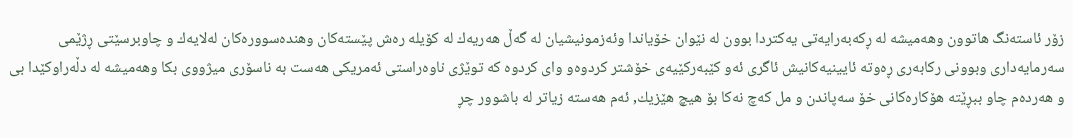زۆر ئاسته‌نگ هاتوون وهه‌میشه‌ له‌ ڕكه‌به‌رایه‌تی یه‌كتردا بوون له‌ نێوان خۆیاندا وئه‌زمونیشیان له‌ گه‌ڵ هه‌ریه‌ك له‌ كۆیله‌ ره‌ش پێسته‌كان وهنده‌سووره‌كان له‌لایه‌ك و چاوبرسێتى ڕژێمی سه‌رمایه‌دارى وبوونى ركابه‌رى ڕه‌وته‌ ئایینیه‌كانیش ئاگرى ئه‌و كێبه‌ركێیه‌ى خۆشتر كردوه‌و واى كردوه‌ كه‌ توێژى ناوه‌راستى ئه‌مریكى هه‌ست به‌ ناسۆرى میژووى بكا وهه‌میشه‌ له‌ دڵه‌راوكێدا بى و هه‌رده‌م چاو ببڕێته‌ هۆكاره‌كانى خۆ سه‌پاندن و مل كه‌چ نه‌كا بۆ هیچ هێزیك, ئه‌م هه‌سته‌ زیاتر له‌ باشوور چڕ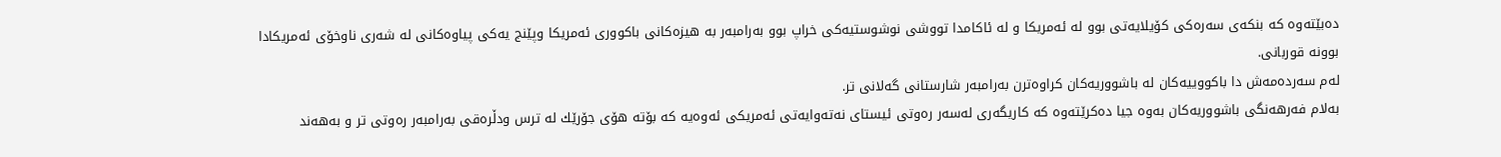ده‌بێته‌وه‌ كه‌ بنكه‌ى سه‌ره‌كى كۆیلایه‌تى بوو له‌ ئه‌مریكا و له‌ ئاكامدا تووشى نوشوستیه‌كى خراپ بوو به‌رامبه‌ر به‌ هیزه‌كانى باكوورى ئه‌مریكا وپێنج یه‌كى پیاوه‌كانى له‌ شه‌رى ناوخۆى ئه‌مریكادا بوونه‌ قوربانى.
له‌م سه‌رده‌مه‌ش دا باكووییه‌كان له‌ باشووریه‌كان كراوه‌ترن به‌رامبه‌ر شارستانی گه‌لانى تر.
به‌لام فه‌رهه‌نگى باشووریه‌كان به‌وه‌ جیا ده‌كرێته‌وه‌ كه‌ كاریگه‌رى له‌سه‌ر ره‌وتى ئیستاى نه‌ته‌وایه‌تى ئه‌مریكى ئه‌وه‌یه‌ كه‌ بۆته‌ هۆى جۆرێك له‌ ترس ودڵره‌قى به‌رامبه‌ر ره‌وتى تر و به‌هه‌ند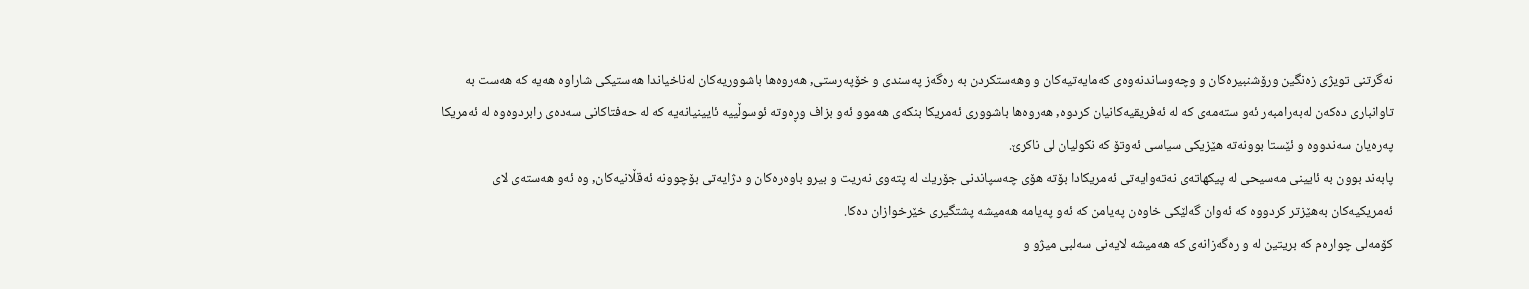نه‌گرتنى تویژى زه‌نگین ورۆشنبیره‌كان و وچه‌وساندنه‌وه‌ى كه‌مایه‌تیه‌كان و وهه‌ستكردن به‌ ره‌گه‌ز په‌سندى و خۆپه‌رستى, هه‌روه‌ها باشووریه‌كان له‌ناخیاندا هه‌ستیكى شاراوه‌ هه‌یه‌ كه‌ هه‌ست به‌ تاوانبارى ده‌كه‌ن له‌به‌رامبه‌ر ئه‌و سته‌مه‌ى كه‌ له‌ ئه‌فریقیه‌كانیان كردوه‌, هه‌روه‌ها باشوورى ئه‌مریكا بنكه‌ى هه‌موو ئه‌و بزاف وڕه‌وته‌ ئوسوڵییه‌‌ ئایینیانه‌یه‌ كه‌‌ له‌ حه‌فتاكانى سه‌ده‌ى رابردوه‌وه‌ له‌ ئه‌مریكا په‌ره‌یان سه‌ندووه‌ و ئێستا بوونه‌ته‌ هێزیكى سیاسى ئه‌وتۆ كه‌ نكولیان لى ناكرێ.
پابه‌ند بوون به‌ ئایینى مه‌سیحى له‌ پیكهاته‌ى نه‌ته‌وایه‌تى ئه‌مریكادا بۆته‌ هۆى چه‌سپاندنى جۆریك له‌ پته‌وى نه‌ریت و بیرو باوه‌ره‌كان و دژایه‌تى بۆچوونه‌ ئه‌قڵانیه‌كان, وه ‌ئه‌و هه‌سته‌ى لاى ئه‌مریكیه‌كان به‌هێزتر كردووه‌ كه‌ ئه‌وان گه‌لێكى خاوه‌ن په‌یامن كه‌ ئه‌و په‌یامه‌ هه‌میشه‌ پشتگیرى خێرخوازان ده‌كا.
كۆمه‌لى چواره‌م كه‌ بریتین له‌ و ره‌گه‌زانه‌ى كه‌ هه‌میشه‌ لایه‌نى سه‌لبى میژو و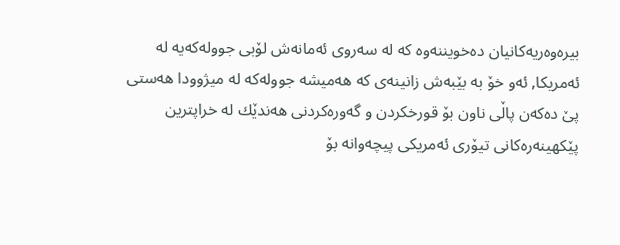بیره‌وه‌ریه‌كانیان ده‌خویننه‌وه‌ كه‌ له‌ سه‌روى ئه‌مانه‌ش لۆبى جووله‌كه‌یه‌ له‌ ئه‌مریكا, ئه‌و خۆ به‌ بێبه‌ش زانینه‌ى كه‌ هه‌میشه‌ جووله‌كه‌ له‌ میژوودا هه‌ستى پێ ده‌كه‌ن پاڵى ناون بۆ قورخكردن و گه‌وره‌كردنى هه‌ندێك له‌ خراپترین پێكهینه‌ره‌كانى تیۆرى ئه‌مریكى پیچه‌وانه‌ بۆ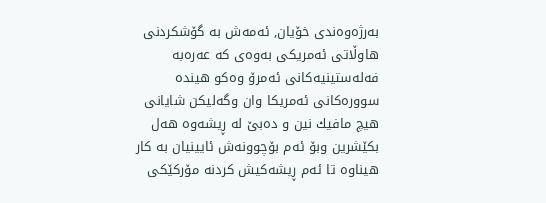به‌رژه‌وه‌ندى خۆیان, ئه‌مه‌ش به‌ گۆشكردنى هاوڵاتى ئه‌مریكى به‌وه‌ى كه‌ عه‌ره‌به‌ فه‌له‌ستینیه‌كانى ئه‌مرۆ وه‌كو هینده‌ سووره‌كانى ئه‌مریكا وان وگه‌لیكن شایانى هیچ مافیك نین و ده‌بێ له‌ ڕیشه‌وه‌ هه‌ل بكێشرین وبۆ ئه‌م بۆچوونه‌ش ئایینیان به‌ كار هیناوه‌ تا ئه‌م ڕیشه‌كیش كردنه‌ مۆركێكى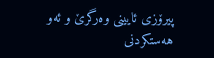پیرۆزى ئایینى وه‌رگرێ و ئه‌و هه‌ستكردنى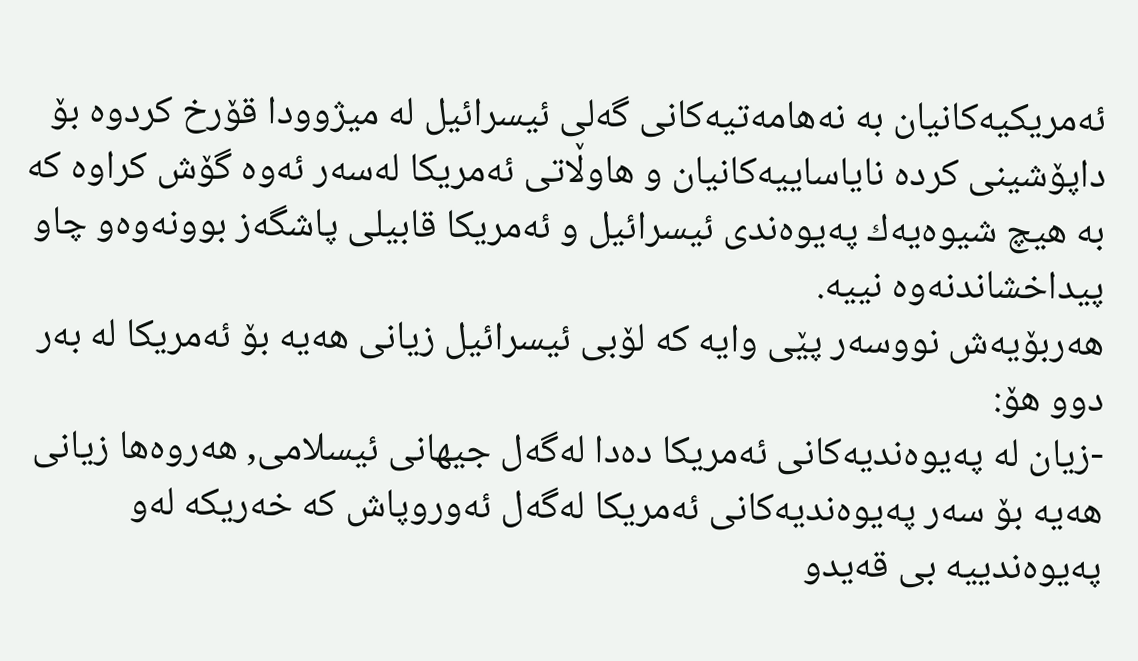ئه‌مریكیه‌كانیان به‌ نه‌هامه‌تیه‌كانى گه‌لى ئیسرائیل له‌ میژوودا قۆرخ كردوه‌ بۆ داپۆشینى كرده‌ نایاساییه‌كانیان و هاوڵاتى ئه‌مریكا له‌سه‌ر ئه‌وه‌ گۆش كراوه‌ كه‌ به‌ هیچ شیوه‌یه‌ك په‌یوه‌ندى ئیسرائیل و ئه‌مریكا قابیلى پاشگه‌ز بوونه‌وه‌و چاو پیداخشاندنه‌وه‌ نییه‌.
هه‌ربۆیه‌ش نووسه‌ر پێی وایه‌ كه‌ لۆبى ئیسرائیل زیانى هه‌یه‌ بۆ ئه‌مریكا له‌ به‌ر دوو هۆ:
-زیان له‌ په‌یوه‌ندیه‌كانى ئه‌مریكا ده‌دا له‌گه‌ل جیهانى ئیسلامى, هه‌روه‌ها زیانى هه‌یه‌ بۆ سه‌ر په‌یوه‌ندیه‌كانى ئه‌مریكا له‌گه‌ل ئه‌وروپاش كه‌ خه‌ریكه‌ له‌و په‌یوه‌ندییه‌ بى قه‌یدو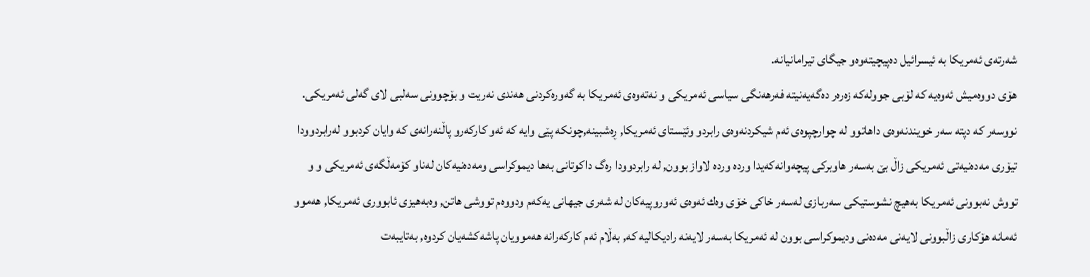شه‌رته‌ى ئه‌مریكا به‌ ئیسرائیل ده‌پیچیته‌وه‌و جیگاى تیرامانیانه‌.
هۆى دووه‌میش ئه‌وه‌یه‌ كه‌ لۆبى جووله‌كه‌ زه‌ره‌ر ده‌گه‌یه‌نیته‌ فه‌رهه‌نگى سیاسى ئه‌مریكى و نه‌ته‌وه‌ى ئه‌مریكا به‌ گه‌وره‌كردنى هه‌ندى نه‌ریت و بۆچوونى سه‌لبى لاى گه‌لى ئه‌مریكى.
نووسه‌ر كه‌ دپته‌ سه‌ر خویندنه‌وه‌ى داهاتوو له‌ چوارچپوه‌ى ئه‌م شیكردنه‌وه‌ى رابردو وئێستاى ئه‌مریكا, ڕه‌شبینه‌,چونكه‌ پێی وایه‌ كه‌ ئه‌و كاركه‌رو پاڵنه‌رانه‌ى كه‌ وایان كردبوو له‌رابردوودا تیۆرى مه‌ده‌نیه‌تى ئه‌مریكى زاڵ بێ به‌سه‌ر هاوبركى پیچه‌وانه‌كه‌یدا ورده‌ ورده‌ لاواز بوون, له‌ رابردوودا ره‌گ داكوتانى به‌ها دیموكراسى ومه‌ده‌نیه‌كان له‌ناو كۆمه‌ڵگه‌ى ئه‌مریكى و و تووش نه‌بوونى ئه‌مریكا به‌هیچ نشوستیكى سه‌ربازى له‌سه‌ر خاكى خۆى وه‌ك ئه‌وه‌ى ئه‌وروپیه‌كان له‌ شه‌رى جیهانى یه‌كه‌م ودووه‌م تووشى هاتن, وه‌به‌هیزى ئابوورى ئه‌مریكا, هه‌موو ئه‌مانه‌ هۆكارى زاڵبوونى لایه‌نی مه‌ده‌نى ودیموكراسى بوون له‌ ئه‌مریكا به‌سه‌ر لایه‌نه‌ رادیكالیه‌ كه‌, به‌ڵام ئه‌م كاركه‌رانه‌ هه‌موویان پاشه‌كشه‌یان كردوه‌, به‌تایبه‌ت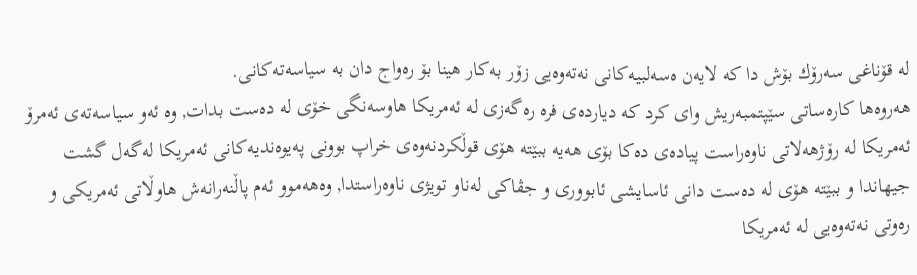له‌ قۆناغى سه‌رۆك بۆش دا كه‌ لایه‌ن ه‌سه‌لبیه‌كانى نه‌ته‌وه‌یى زۆر به‌كار هینا بۆ ره‌واج دان به‌ سیاسه‌ته‌كانى.
هه‌روه‌ها كاره‌ساتى سێپتمبه‌ریش واى كرد كه‌ دیارده‌ى فره‌ ره‌گه‌زى له‌ ئه‌مریكا هاوسه‌نگى خۆى له‌ ده‌ست بدات, وه‌ ئه‌و سیاسه‌ته‌ى ئه‌مرۆ ئه‌مریكا له‌ رۆژهه‌لاتى ناوه‌راست پیاده‌ى ده‌كا بۆى هه‌یه‌ ببێته‌ هۆى قوڵكردنه‌وه‌ى خراپ بوونى په‌یوه‌ندیه‌كانى ئه‌مریكا له‌گه‌ل گشت جیهاندا و ببێته‌ هۆى له‌ ده‌ست دانى ئاسایشى ئابوورى و جڤاكى له‌ناو تویژى ناوه‌راستدا, وه‌هه‌موو ئه‌م پاڵنه‌رانه‌ش هاوڵاتى ئه‌مریكى و ره‌وتى نه‌ته‌وه‌یى له‌ ئه‌مریكا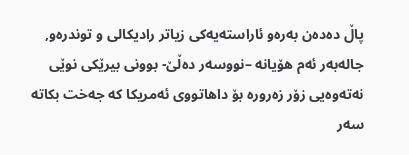پاڵ ده‌ده‌ن به‌ره‌و ئاراسته‌یه‌كى زیاتر رادیكالى و توندره‌و, جاله‌به‌ر ئه‌م هۆیانه‌ –نووسه‌ر ده‌ڵێ- بوونى بیرێكى نوێی نه‌ته‌وه‌یى زۆر زه‌روره‌ بۆ داهاتووى ئه‌مریكا كه‌ جه‌خت بكاته‌ سه‌ر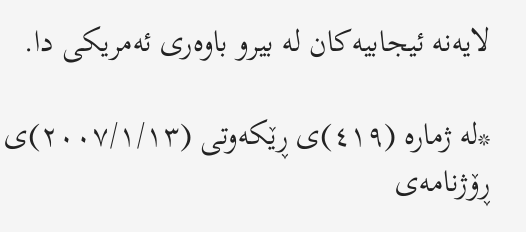لایه‌نه‌ ئیجابیه‌كان له‌ بیرو باوه‌رى ئه‌مریكى دا.

*له‌ ژماره‌ (٤١٩)ى ڕێكه‌وتى (٢٠٠٧/١/١٣)ى ڕۆژنامه‌ى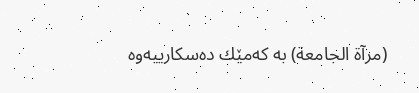(مرآة الجامعة) به‌ كه‌مێك ده‌سكارییه‌وه‌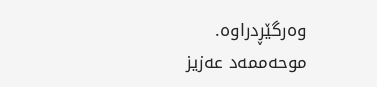وه‌رگێڕدراوه‌. موحه‌ممه‌د عه‌زیز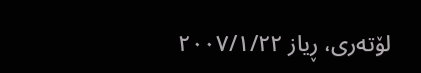لۆته‌رى، ڕیاز ٢٠٠٧/١/٢٢